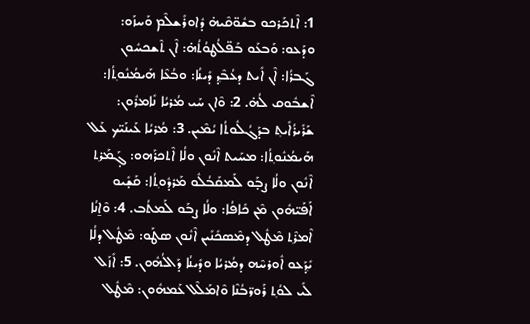1: ܐܶܬܟܰܪܟܘ ܒܫܽܘ̈ܩܶܝܗ̇ ܕܽܐܘܪܺܫܠܶܡ ܘܰܚܙܰܘ: ܘܕܰܥܘ: ܘܰܒܥܰܘ ܒܰܦ̈ܠܳܛܘܳܬܳܗ̇: ܐܶܢ ܬܶܫܟܚܽܘܢ ܓܰܒܪܳܐ: ܐܶܢ ܐܺܝܬ ܕܥܳܒܶܕ݂ ܕܺܝܢܳܐ: ܘܒܳܥܶܐ ܗܰܝܡܳܢܽܘܬ݂ܳܐ: ܐܶܫܒܽܘܩ ܠܳܗ̇. 2: ܘܶܐܢ ܚܰܝ ܡܳܪܝܳܐ ܢܺܐܡܪܽܘܢ: ܫܰܪܺܝܪܳܐܺܝܬ݂ ܒܕܰܓܳܠܽܘܬܳܐ ܝܳܡܶܝܢ. 3: ܡܳܪܝܳܐ ܥܰܝܢܰܝ̈ܟ ܥܰܠ ܗܰܝܡܳܢܽܘܬ݂ܳܐ: ܡܚܰܝܬ ܐܶܢܽܘܢ ܘܠܳܐ ܐܶܬܟܪܰܗܘ: ܓ̣ܰܡܰܪܬ݂ ܐܶܢܽܘܢ ܘܠܳܐ ܨܒ̣ܰܘ ܠܰܡܩܰܒܳܠܽܘ ܡܰܪܕܽܘܬ݂ܳܐ: ܩܰܫ̣ܺܝܘ ܐܰܦܰܝ̈ܗܽܘܢ ܡܶܢ ܟܺܐܦܳܐ: ܘܠܳܐ ܨܒܰܘ ܠܰܡܬܳܒ. 4: ܘܶܐ̱ܢܳܐ ܐܶܡܪܶܬ݂ ܡܶܛܽܠ ܕܡܶܣܟܺܢܺܝܢ ܐܶܢܽܘܢ ܣܛܰܘ: ܡܶܛܽܠ ܕܠܳܐ ܝܺܕ݂ܰܥܘ ܐܽܘܪܚܶܗ ܕܡܳܪܝܳܐ ܘܕܺܝܢܳܐ ܕܰܐܠܳܗܽܘܢ. 5: ܐܺܙܰܠ ܠܺܝ ܠܘܳܬ݂ ܪܰܘܖ̈ܒܳܢܶܐ ܘܶܐܡܰܠܶܠ ܥܰܡܗܽܘܢ: ܡܶܛܽܠ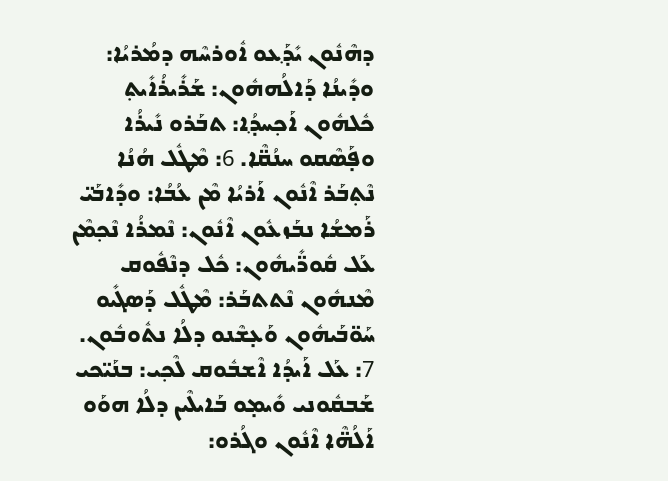ܕܗܶܢܽܘܢ ܝܺܕ݂ܰܥܘ ܐܽܘܪܚܶܗ ܕܡܳܪܝܳܐ: ܘܕܺܝܢܳܐ ܕܰܐܠܳܗܗܽܘܢ: ܫܰܪܺܝܪܳܐܺܝܬ݂ ܟܽܠܗܽܘܢ ܐܰܟ݂ܚܕ݂ܳܐ: ܬܒܰܪܘ ܢܺܝܪܳܐ ܘܦ̣ܰܣܶܩܘ ܚܢܳܩ̈ܶܐ. 6: ܡܶܛܽܠ ܗܳܢܳܐ ܢܶܬ݂ܒܰܪ ܐܶܢܽܘܢ ܐܰܪܝܳܐ ܡܶܢ ܥܳܒܳܐ: ܘܕܺܐܒܰܝ̈ ܪܰܡܫܳܐ ܢܒܰܙܥܽܘܢ ܐܶܢܽܘܢ: ܢܶܡܪܳܐ ܢܶܟ݂ܡܶܢ ܥܰܠ ܩܽܘܖ̈ܺܝܗܽܘܢ: ܟܽܠ ܕܢܶܦܽܘܩ ܡܶܢܗܽܘܢ ܢܶܬܬܒܰܪ: ܡܶܛܽܠ ܕܰܣܓܺܝܘ ܚܰܘ̈ܒܰܝܗܽܘܢ ܘܰܥ̣ܫܶܢܘ ܕܠܳܐ ܢܬܽܘܒܽܘܢ. 7: ܥܰܠ ܐܰܝܕܳܐ ܐܶܫܒܽܘܩ ܠܶܟ݂ܝ: ܒܢܰܝ̈ܟܝ ܫܰܒܩܽܘܢܝ ܘܺܝܡ̣ܘ ܒܰܐܝܠܶܝܢ ܕܠܳܐ ܗܘܰܘ ܐܰܠܳܗ̈ܶܐ ܐܶܢܽܘܢ ܘܓܳܪܘ: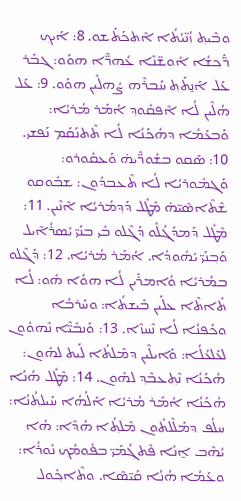ܘܒܶܝܬ݂ ܙܳܢ̈ܝܳܬܳܐ ܐܶܬܟܰܬܰܫܘ. 8: ܐܰܝܟ݂ ܖ̈ܰܟ݂ܫܳܐ ܐܽܘܫ̈ܢܶܐ ܥܳܗܖ̈ܶܐ ܗܘܰܘ: ܓܒܰܪ ܥܰܠ ܐܰܢ̱ܬܰܬ݂ ܚܰܒܪܶܗ ܨܳܗܠܺܝܢ ܗܘܰܘ. 9: ܥܰܠ ܗܳܠܶܝܢ ܠܳܐ ܐܶܦܩܽܘܕ݂ ܐܳܡܰܪ ܡܳܪܝܳܐ: ܘܰܒܥܰܡܳܐ ܕܗܳܟܰܢܳܐ ܠܳܐ ܬܶܬܢܰܩܰܡ ܢܰܦܫܝ. 10: ܣܰܩܘ ܒܫܽܘܖ̈ܶܝܗ̇ ܘܰܥܩܽܘܪܘ: ܘܰܓܡܽܘܪܝܳܐ ܠܳܐ ܬܶܥܒܕܽܘܢ: ܫܒܽܘܩܘ ܫܶܬܶܐܣܶܝ̈ܗ̇ ܡܶܛܽܠ ܕܰܕ݂ܡܳܪܝܳܐ ܐܶܢܶܝܢ. 11: ܡܶܛܽܠ ܕܰܡܕܰܓܳܠܽܘ ܕܰܓܶܠܘ ܒܺܝ ܒܢܰܝ̈ ܝܺܣܪܳܐܶܝܠ ܘܰܒ݂ܢܰܝ̈ ܝܺܗܽܘܕܳܐ. ܐܳܡܰܪ ܡܳܪܝܳܐ. 12: ܕܰܓܶܠܘ ܒܡܳܪܝܳܐ ܘܳܐܡܪܺܝܢ ܠܳܐ ܗܘܳܐ ܗܽܘ: ܠܳܐ ܬܺܐܬܶܐ ܥܠܰܝܢ ܒܺܝܫܬܳܐ: ܘܚܰܪܒܳܐ ܘܟܰܦܢܳܐ ܠܳܐ ܢܶܚܙܶܐ. 13: ܘܰܢܒܺܝ̈ܶܐ ܢܶܗܘܽܘܢ ܠܥܰܠܥܳܠܳܐ: ܘܰܐܝܠܶܝܢ ܕܡܶܠܬܳܐ ܠܰܝܬ ܠܗܽܘܢ: ܗܳܟܰܢܳܐ ܢܶܬ݂ܥܒܶܕ݂ ܠܗܽܘܢ. 14: ܡܶܛܽܠ ܗܳܢܳܐ ܗܳܟܰܢܳܐ ܐܳܡܰܪ ܡܳܪܝܳܐ ܐܰ‌ܠܳܗܳܐ ܚܰܝܠܬ݂ܳܢܳܐ: ܚܠܳܦ ܕܡܰܠܶܠܬܽܘܢ ܡܶܠܬ݂ܳܐ ܗܳܕܶܐ: ܗܳܐ ܝܳܗܶܒ ܐ̱ܢܳܐ ܦܶܬܓ݂ܳܡܰܝ̈ ܒܦܽܘܡܳܟ݂ ܢܽܘܪܳܐ: ܘܥܰܡܳܐ ܗܳܢܳܐ ܩܰܝ̈ܣܶܐ. ܘܬܶܐܟ݂ܽܘܠ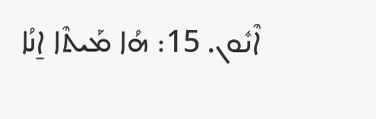ܐܶܢܽܘܢ. 15: ܗܳܐ ܡܰܝܬܶܐ ܐ̱ܢܳܐ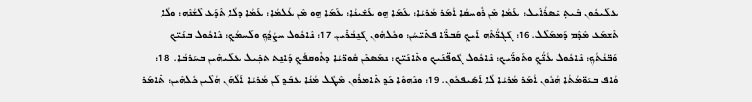ܥܠܰܝܟܽܘܢ ܒܶܝܬ݂ ܝܺܣܪܳܐܶܝܠ: ܥܰܡܳܐ ܡܶܢ ܪܽܘܚܩܳܐ ܐܳܡܰܪ ܡܳܪܝܳܐ: ܥܰܡܰܐ ܗ̱ܘ ܥܰܫܺܝܢܳܐ: ܥܰܡܰܐ ܗ̱ܘ ܡܶܢ ܥܳܠܡܳܐ: ܥܰܡܳܐ ܕܠܳܐ ܬܶܕܰܥ ܠܶܫܳܢܶܗ: ܘܠܳܐ ܬܶܫܡܰܥ ܡܶܕܶܡ ܕܰܡܡܰܠܶܠ. 16: ܓܰܓܖ̈ܳܬܶܗ ܐܰܝܟ݂ ܩܰܒܖ̈ܶܐ ܦܬܺܝ̈ܚܳܢ: ܘܟܽܠܗܽܘܢ ܓܰܢ̱ܒܳܪܺܝܢ. 17: ܢܶܐܟܽܘܠ ܚܨܳܕ݂ܳܟ݂ ܘܠܰܚܡܳܟ݂: ܢܶܐܟܽܘܠ ܒܢܰܝ̈ܟ ܘܰܒ̈ܢܳܬܳܟ݂: ܢܶܐܟܽܘܠ ܥܳܢ̈ܳܟ݂ ܘܬܰܘܖ̈ܰܝܟ: ܢܶܐܟܽܘܠ ܓܽܘܦ̈ܢܰܝܟ ܘܬܺܐܢܰܝ̈ܟ: ܢܡܰܣܟܶܢ ܩܽܘܖ̈ܝܳܐ ܕܬܽܘܩܦܳܟ݂ ܕܰܐܢ̱ܬ ܬܟ݂ܺܝܠ ܥܠܰܝܗܶܝܢ ܒܚܰܪܒܳܐ.  18: ܘܳܐܦ ܒܝܰܘ̈ܡܳܬܳܐ ܗܳܢܽܘܢ ܐܳܡܰܪ ܡܳܪܝܳܐ ܠܳܐ ܐܰܣܺܝܦܟܽܘܢ. 19: ܘܢܶܗܘܶܐ ܟܰܕ݂ ܬܺܐܡܪܽܘܢ ܡܶܛܽܠ ܡܳܢܳܐ ܥܒܰܕ݂ ܠܰܢ ܡܳܪܝܳܐ ܐܰܠܳܗܰܢ ܗܳܠܶܝܢ ܟܽܠܗܶܝܢ: ܬܺܐܡܰܪ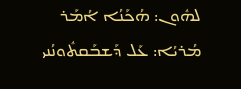ܠܗܽܘܢ: ܗܳܟܰܢܳܐ ܐܳܡܰܪ ܡܳܪܝܳܐ: ܥܰܠ ܕܰܫܒܰܩܬܽܘܢܳܢܝ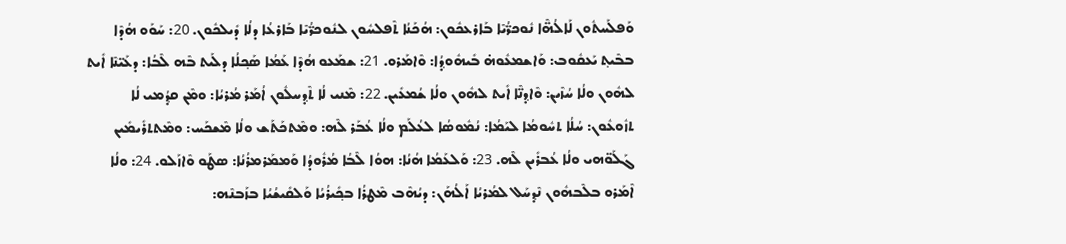ܘܰܦܠܰܚܬܽܘܢ ܠܰܐܠܳܗ̈ܶܐ ܢܽܘܟܖ̈ܳܝܶܐ ܒܰܐܪܥܟܽܘܢ: ܗܳܟܰܢܳܐ ܬܶܦܠܚܽܘܢ ܠܢܽܘܟܖ̈ܳܝܶܐ ܒܰܐܪܥܳܐ ܕܠܳܐ ܕܺܝܠܟܽܘܢ. 20: ܚܰܘܰܘ ܗܳܕܶܐ ܒܒܶܝܬ݂ ܝܰܥܩܽܘܒ: ܘܰܐܫܡܥܽܘܗ̇ ܒܺܝܗܽܘܕ݂ܳܐ: ܘܶܐܡܰܪܘ. 21: ܫܡܰܥܘ ܗܳܕܶܐ ܥܰܡܳܐ ܣܰܟ݂ܠܳܐ ܕܠܰܝܬ ܒܶܗ ܠܶܒܳܐ: ܕܥܰܝ̈ܢܶܐ ܐܺܝܬ ܠܗܽܘܢ ܘܠܳܐ ܚܳܙܶܝܢ: ܘܶܐܕ݂ܢ̈ܶܐ ܐܺܝܬ ܠܗܽܘܢ ܘܠܳܐ ܫܳܡܥܺܝܢ. 22: ܡܶܢܝ ܠܳܐ ܬܶܕ݂ܚܠܽܘܢ ܐܳܡܰܪ ܡܳܪܝܳܐ: ܘܡܶܢ ܩܕ݂ܳܡܝ ܠܳܐ ܬܙܽܘܥܽܘܢ: ܚܳܠܳܐ ܬܚܽܘܡܳܐ ܠܝܰܡܳܐ: ܢܳܡܽܘܣܳܐ ܠܥܳܠܰܡ ܘܠܳܐ ܥܳܒܰܪ ܠܶܗ: ܘܡܶܬܟܰܬܰܫ ܘܠܳܐ ܡܶܫܟܰܚ: ܘܡܶܬܬܪܺܝܡܺܝܢ ܓܰܠܰܘ̈ܗܝ ܘܠܳܐ ܥܳܒܪܺܝܢ ܠܶܗ. 23: ܘܰܠܥܰܡܳܐ ܗܳܢܳܐ: ܗܘܳܐ ܠܶܒܳܐ ܡܳܪܽܘܕܳܐ ܘܰܡܡܰܪܡܪܳܢܳܐ: ܣܛܰܘ ܘܶܐܙܰܠܘ. 24: ܘܠܳܐ ܐܶܡܰܪܘ ܒܠܶܒܗܽܘܢ ܢܶܕ݂ܚܰܠ ܠܡܳܪܝܳܐ ܐܰܠܳܗܰܢ: ܕܝܳܗܶܒ ܡܶܛܪܳܐ ܒܟ݂ܺܝܪܳܝܳܐ ܘܰܠܩܺܝܫܳܝܳܐ ܒܙܰܒܢܶܗ: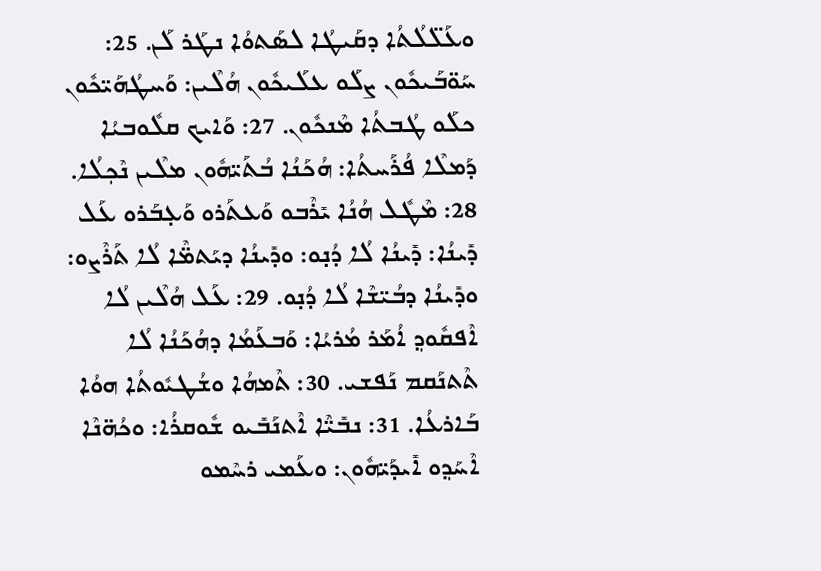ܘܥܰܠ̈ܠܳܬܳܐ ܕܩܰܝܛܳܐ ܠܣܰܬܘܳܐ ܢܛܰܪ ܠܰܢ. 25: ܚܰܘ̈ܒܰܝܟܽܘܢ ܨܠܰܘ ܥܠܰܝܟܽܘܢ ܗܳܠܶܝܢ: ܘܰܚܛܳܗܰܝ̈ܟܽܘܢ ܟܠܰܘ ܛܳܒܬܳܐ ܡܶܢܟܽܘܢ. 27: ܘܰܐܝܟ ܩܠܽܘܒܝܳܐ ܕܰܡܠܶܐ ܦܳܪܰܚܬܳܐ: ܗܳܟܰܢܳܐ ܒܳܬܰܝ̈ܗܽܘܢ ܡܠܶܝܢ ܢܶܟ݂ܠܳܐ. 28: ܡܶܛܽܠ ܗܳܢܳܐ ܝܺܪܶܒܘ ܘܰܥܬܰܪܘ ܘܰܥ̣ܒܰܪܘ ܥܰܠ ܕܺܝܢܳܐ: ܕܺܝܢܳܐ ܠܳܐ ܕܳܢ̣ܘ: ܘܕܺܝܢܳܐ ܕܝܰܬܡ̈ܶܐ ܠܳܐ ܬܰܪܶܨܘ: ܘܕܺܝܢܳܐ ܕܒܳܝ̈ܫܶܐ ܠܳܐ ܕܳܢ̣ܘ. 29: ܥܰܠ ܗܳܠܶܝܢ ܠܳܐ ܐܶܦܩܽܘܕ݂ ܐܳܡܰܪ ܡܳܪܝܳܐ: ܘܰܒܥܰܡܳܐ ܕܗܳܟܰܢܳܐ ܠܳܐ ܬܶܬܢܰܩܡ ܢܰܦܫܝ. 30: ܬܶܡܗܳܐ ܘܫܳܛܝܽܘܬܳܐ ܗܘܳܐ ܒܰܐܪܥܳܐ. 31: ܢܒܺܝ̈ܶܐ ܐܶܬܢܰܒܺܝܘ ܫܽܘܩܪܳܐ: ܘܟܳܗ̈ܢܶܐ ܐܶܚܰܕ݂ܘ ܐܺܝܕܰܝ̈ܗܽܘܢ: ܘܥܰܡܝ ܪܚܶܡܘ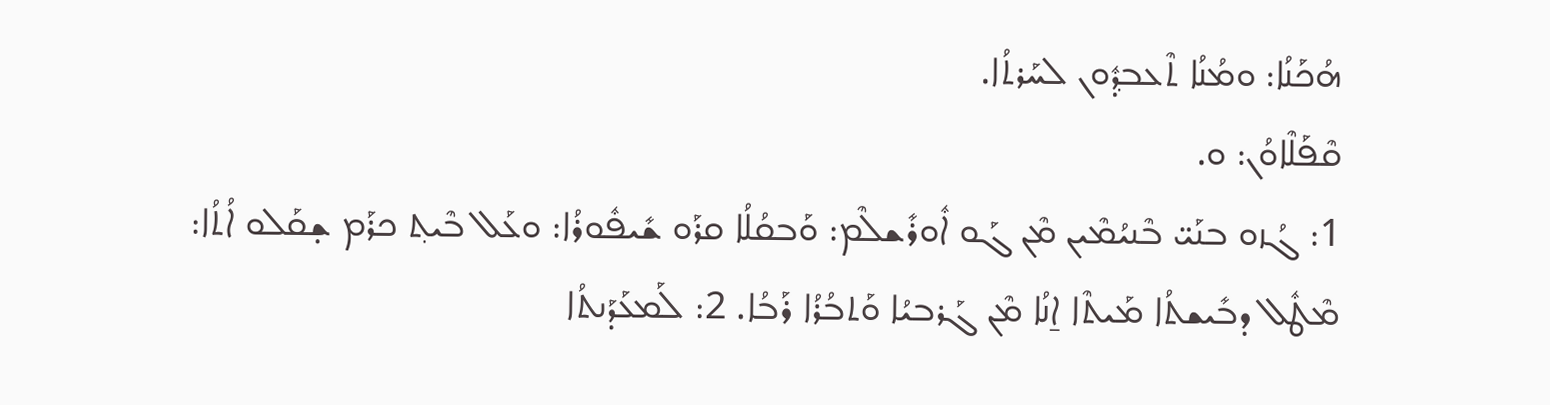ܗܳܟܰܢܳܐ: ܘܡܳܢܳܐ ܬܶܥܒܕ݂ܽܘܢ ܠܚܰܪܬܳܐ.
ܩܶܦܰܠܶܐܘܳܢ: ܘ.
1: ܓܳܙܘ ܒܢܰܝ̈ ܒܶܢܝܳܡܶܝܢ ܡܶܢ ܓܰܘ ܐܽܘܪܺܫܠܶܡ: ܘܰܒܩܳܠܳܐ ܩܪܰܘ ܫܺܝܦܽܘܪܳܐ: ܘܥܰܠ ܒܶܝܬ݂ ܟܪܰܡ ܫ̣ܩܰܠܘ ܐܳܬܳܐ: ܡܶܛܽܠ ܕܒܺܝܫܬܳܐ ܡܰܝܬܶܐ ܐ̱ܢܳܐ ܡܶܢ ܓܰܪܒܝܳܐ ܘܰܬܒܳܪܳܐ ܪܰܒܳܐ. 2: ܠܰܡܥܰܕܰܢܬܳܐ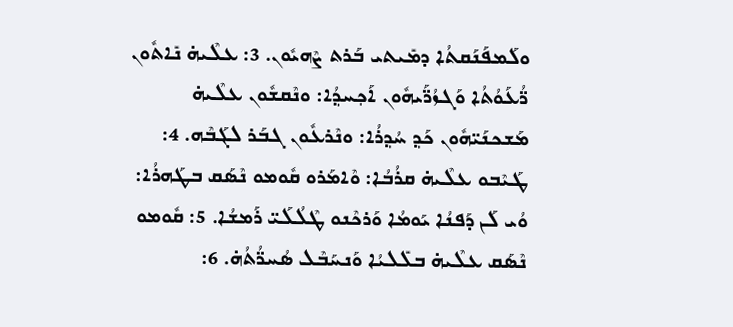ܘܠܰܡܦܰܢܰܩܬܳܐ ܕܡܺܝܬܝ ܒܰܪܬ ܨܶܗܝܽܘܢ. 3: ܥܠܶܝܗ̇ ܢܺܐܬܽܘܢ ܖ̈ܳܥܰܘܳܬܳܐ ܘܰܓܙܳܖ̈ܰܝܗܽܘܢ ܐܰܟ݂ܚܕ݂ܳܐ: ܘܢܶܩܫܽܘܢ ܥܠܶܝܗ̇ ܡܰܫܟܢܰܝ̈ܗܽܘܢ ܟܰܕ݂ ܚܳܕ݂ܪܳܐ: ܘܢܶܪܥܽܘܢ ܓܒܰܪ ܠܓܰܒܶܗ. 4: ܛܰܝܶܒܘ ܥܠܶܝܗ̇ ܩܪܳܒܳܐ: ܘܶܐܡܰܪܘ ܩܽܘܡܘ ܢܶܣܰܩ ܒܛܰܗܪܳܐ: ܘܳܝ ܠܰܢ ܕܰܦܢܳܐ ܝܰܘܡܳܐ ܘܰܪܟܶܢܘ ܛܶܠܳܠܰܝ̈ ܪܰܡܫܳܐ. 5: ܩܽܘܡܘ ܢܶܣܰܩ ܥܠܶܝܗ̇ ܒܠܺܠܝܳܐ ܘܰܢܚܰܒܶܠ ܣܳܚܖ̈ܳܬܳܗ̇. 6: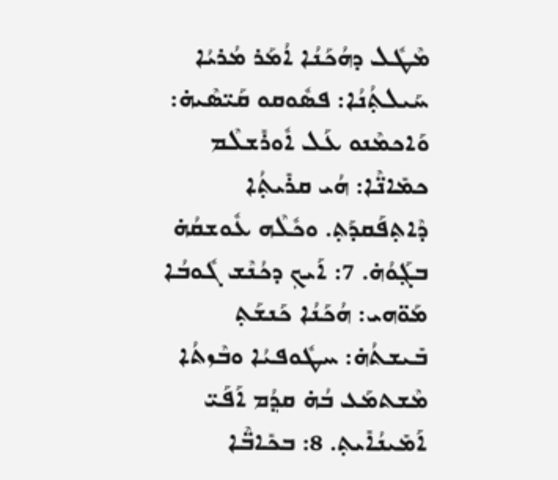ܡܶܛܽܠ ܕܗܳܟܰܢܳܐ ܐܳܡܰܪ ܡܳܪܝܳܐ ܚܰܝܠܬ݂ܳܢܳܐ: ܦܣܽܘܩܘ ܩܰܝ̈ܣܶܝܗ̇: ܘܰܐܟܡܶܢܘ ܥܰܠ ܐܽܘܪܺܫܠܶܡ ܟܡܺܐܢ̈ܶܐ: ܗܳܝ ܩܪܺܝܬ݂ܳܐ ܕܶܐܬ݂ܦܰܩܕܰܬ݂. ܘܟܽܠܶܗ ܥܽܘܫܩܳܗ̇ ܒܓ݂ܰܘܳܗ̇. 7: ܐܰܝܟ݂ ܕܟܳܢܶܫ ܓܽܘܒܳܐ ܡܰܘ̈ܗܝ: ܗܳܟܰܢܳܐ ܟܰܢܫܰܬ݂ ܒܺܝܫܬܳܗ̇: ܚܛܽܘܦܝܳܐ ܘܒܶܙܬܳܐ ܡܶܫܬܡܰܥ ܒܳܗ̇ ܩܕ݂ܳܡ ܐܰܦܰܝ̈ ܐܰܡܺܝܢܳܐܺܝܬ݂. 8: ܒܟܺܐܒ̈ܶܐ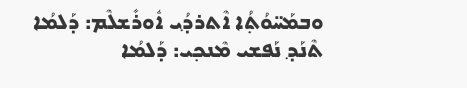ܘܒܡܰܚ̈ܘܳܬ݂ܳܐ ܐܶܬܪܕ݂ܳܝ ܐܽܘܪܺܫܠܶܡ: ܕܰܠܡܳܐ ܬܶܢܰܕ݂ ܢܰܦܫܝ ܡܶܢܟ݂ܝ: ܕܰܠܡܳܐ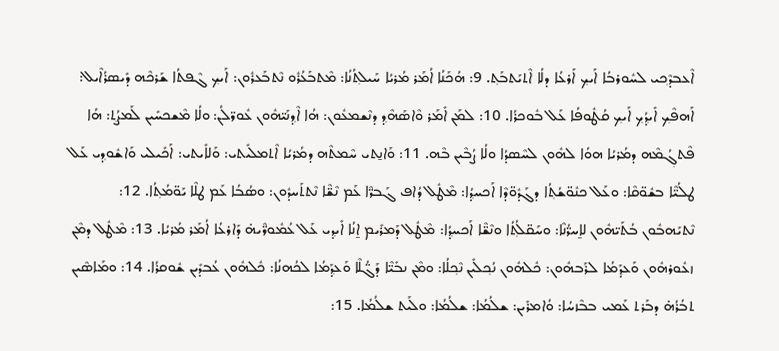ܐܶܥܒܕܶܟ݂ܝ ܠܚܽܘܪܒܳܐ ܐܰܝܟ݂ ܐܰܪܥܳܐ ܕܠܳܐ ܐܶܬܝܰܬܒܰܬ݂. 9: ܗܳܟܰܢܳܐ ܐܳܡܰܪ ܡܳܪܝܳܐ ܚܰܝܠܬ݂ܳܢܳܐ: ܡܶܬܒܰܥܳܪܽܘ ܢܶܬܒܰܥܪܽܘܢ: ܐܰܝܟ݂ ܓܶܦܬܳܐ ܫܰܪܟܶܗ ܕܺܝܣܪܳܐܶܝܠ: ܐܰܗܦܶܟ݂ ܐܺܝܕ݂ܳܟ݂ ܐܰܝܟ݂ ܩܳܛܽܘܦܳܐ ܥܰܠ ܒܽܘܟܪܳܐ. 10: ܠܡܰܢ ܐܺܡܰܪ ܘܶܐܣܰܗܶܕ݂ ܕܢܶܫܡܥܽܘܢ: ܗܳܐ ܐܶܕ݂ܢܰܝ̈ܗܽܘܢ ܥܽܘܖ̈ܠܳܢ: ܘܠܳܐ ܡܶܫܟܚܺܝܢ ܠܰܡܨܳܬ݂: ܗܳܐ ܦܶܬܓ݂ܳܡܶܗ ܕܡܳܪܝܳܐ ܗܘܳܐ ܠܗܽܘܢ ܠܚܶܣܕܳܐ ܘܠܳܐ ܨܳܒܶܝܢ ܒܶܗ. 11: ܘܰܐܢ̱ܬܝ ܚܶܡܬܶܗ ܕܡܳܪܝܳܐ ܐܶܬܡܠܺܝܬܝ: ܘܰܠܐܺܝܬܝ: ܐܰܟܺܝܠܝ ܘܰܐܫܽܘܕ݂ܝ ܥܰܠ ܛܠܳܝ̈ܶܐ ܒܫܽܘ̈ܩܶܐ: ܘܥܰܠ ܟܢܽܘ̈ܫܳܬ݂ܳܐ ܕܓܰܕܽܘ̈ܕܶܐ ܐܰܟܚܕ݂ܳܐ: ܡܶܛܽܠ ܕܳܐܦ ܓܰܒܖ̈ܶܐ ܥܰܡ ܢܶܫ̈ܶܐ ܢܶܬܬܰܚܕܽܘܢ: ܘܣܳܒܳܐ ܥܰܡ ܛܠܶܐ ܝܰܘ̈ܡܳܬ݂ܳܐ. 12: ܢܶܬܝܰܗܒܽܘܢ ܒܳܬܰܝ̈ܗܽܘܢ ܠܐ̱ܚܖ̈ܳܢܶܐ: ܘܚܰܩ̈ܠܳܬ݂ܳܐ ܘܢܶܫ̈ܶܐ ܐܰܟܚܕ݂ܳܐ: ܡܶܛܽܠ ܕܰܡܪܺܝܡ ܐ̱ܢܳܐ ܐܺܝܕ݂ܝ ܥܰܠ ܥܳܡܽܘܖ̈ܶܝܗ̇ ܕܰܐܪܥܳܐ ܐܳܡܰܪ ܡܳܪܝܳܐ. 13: ܡܶܛܽܠ ܕܡܶܢ ܙܥܽܘܪܗܽܘܢ ܘܰܥܕ݂ܰܡܳܐ ܠܪܰܒܗܽܘܢ: ܟܽܠܗܽܘܢ ܢܳܟ݂ܠܺܝܢ ܢܶܟ݂ܠܳܐ: ܘܡܶܢ ܢܒܺܝ̈ܶܐ ܕܰܓ̈ܳܠܶܐ ܘܰܥܕ݂ܰܡܳܐ ܠܟܳܗܢܳܐ: ܟܽܠܗܽܘܢ ܥܳܒܕܺܝܢ ܫܽܘܩܪܳܐ. 14: ܘܡܰܐܣܶܝܢ ܬܒܳܪܳܗ̇ ܕܒܰܪܬ ܥܰܡܝ ܒܒܶܙܚܳܐ: ܘܳܐܡܪܺܝܢ: ܫܠܳܡܳܐ: ܫܠܳܡܳܐ: ܘܠܰܝܬ ܫܠܳܡܳܐ. 15: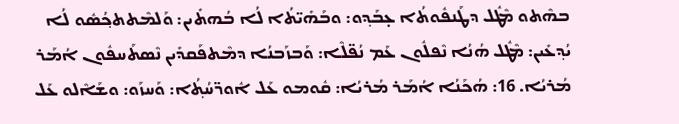ܒܗܶܬܘ ܡܶܛܽܠ ܕܛܰܢܦܽܘܬܳܐ ܥ̣ܒܰܕ݂ܘ: ܘܒܰܗܺܝ̈ܬܳܐ ܠܳܐ ܒܳܗܬܺܝܢ: ܘܰܠܡܶܬܬܟ݂ܳܣܽܘ ܠܳܐ ܝܳܕ݂ܥܺܝܢ: ܡܶܛܽܠ ܗܳܢܳܐ ܢܶܦܠܽܘܢ ܥܰܡ ܢܳܦ̈ܠܶܐ: ܘܰܒܙܰܒܢܳܐ ܕܡܶܬܦܰܩܕܺܝܢ ܢܶܣܬܰܚܦܽܘܢ ܐܳܡܰܪ ܡܳܪܝܳܐ. 16: ܗܳܟܰܢܳܐ ܐܳܡܰܪ ܡܳܪܝܳܐ: ܩܽܘܡܘ ܥܰܠ ܐܽܘܖ̈ܚܳܬ݂ܳܐ: ܘܰܚܙܰܘ: ܘܫܰܐܶܠܘ ܥܰܠ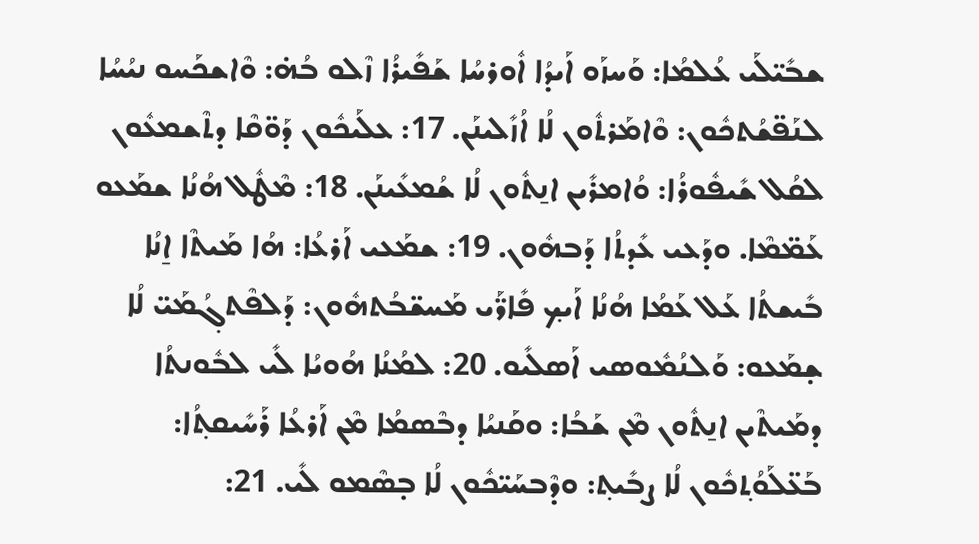ܫܒܺܝ̈ܠܰܝ ܥܳܠܡܳܐ: ܘܰܚܙܰܘ ܐܰܝܕܳܐ ܐܽܘܪܚܳܐ ܫܰܦܺܝܪܳܐ ܙܶܠܘ ܒܳܗ̇: ܘܶܐܫܟܰܚܘ ܢܝܳܚܳܐ ܠܢܰܦ̈ܫܳܬܟܽܘܢ: ܘܶܐܡܰܪܬܽܘܢ ܠܳܐ ܐܳܙܺܠܝܢܰܢ. 17: ܥܠܰܝܟܽܘܢ ܕܰܘ̈ܩܶܐ ܕܬܶܫܡܥܽܘܢ ܠܩܳܠ ܫܺܝܦܽܘܪܳܐ: ܘܳܐܡܪܺܝܢ ܐܢ̱ܬܽܘܢ ܠܳܐ ܫܳܡܥܺܝܢܰܢ. 18: ܡܶܛܽܠ ܗܳܢܳܐ ܫܡܰܥܘ ܥܰܡ̈ܡܶܐ. ܘܕܰܥܝ ܥܺܕܬܳܐ ܕܰܒܗܽܘܢ. 19: ܫܡܰܥܝ ܐܰܪܥܳܐ: ܗܳܐ ܡܰܝܬܶܐ ܐ̱ܢܳܐ ܒܺܝܫܬܳܐ ܥܰܠ ܥܰܡܳܐ ܗܳܢܳܐ ܐܰܝܟ݂ ܦܺܐܖ̈ܰܝ ܡܰܚܫ̈ܒܳܬܗܽܘܢ: ܕܰܠܦܶܬܓ݂ܳܡܰܝ̈ ܠܳܐ ܫ̣ܡܰܥܘ: ܘܰܠܢܳܡܽܘܣܝ ܐܰܣܠܺܝܘ. 20: ܠܡܳܢܳܐ ܗܳܘܝܳܐ ܠܺܝ ܠܒܽܘܢܬܳܐ ܕܡܰܝܬܶܝܢ ܐܢ̱ܬܽܘܢ ܡܶܢ ܫܰܒܳܐ: ܘܩܰܢܝܳܐ ܕܒܶܣܡܳܐ ܡܶܢ ܐܰܪܥܳܐ ܪܰܚܺܝܩܬ݂ܳܐ: ܒܰܥ̈ܠܰܘܳܬ݂ܟܽܘܢ ܠܳܐ ܨܒܺܝܬ݂: ܘܕܶܒܚܰܝ̈ܟܽܘܢ ܠܳܐ ܒ̣ܣܶܡܘ ܠܺܝ. 21: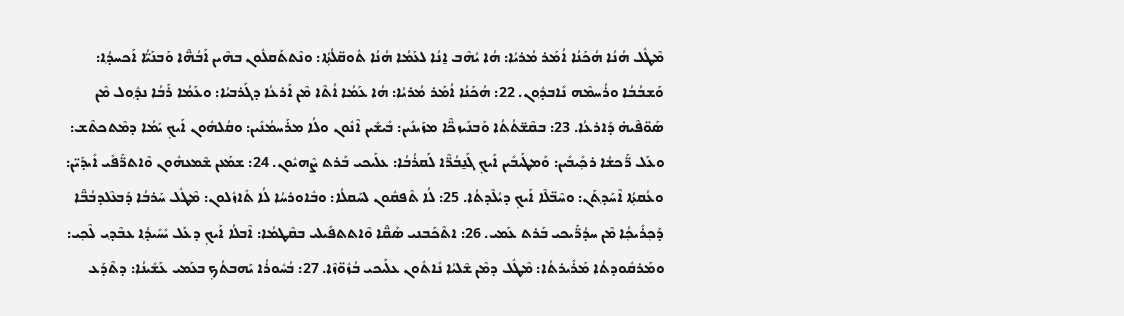ܡܶܛܽܠ ܗܳܢܳܐ ܗܳܟܰܢܳܐ ܐܳܡܰܪ ܡܳܪܝܳܐ: ܗܳܐ ܝܳܗܶܒ ܐ̱ܢܳܐ ܠܥܰܡܳܐ ܗܳܢܳܐ ܬܽܘܩ̈ܠܳܬ݂ܳܐ: ܘܢܶܬܬܰܩܠܽܘܢ ܒܗܶܝܢ ܐܰܒܳܗ̈ܶܐ ܘܰܒܢܰܝ̈ܳܐ ܐܰܟܚܕ݂ܳܐ: ܘܰܫܒܳܒܳܐ ܘܪܳܚܡܶܗ ܢܺܐܒܕ݂ܽܘܢ. 22: ܗܳܟܰܢܳܐ ܐܳܡܰܪ ܡܳܪܝܳܐ: ܗܳܐ ܥܰܡܳܐ ܐܳܬܶܐ ܡܶܢ ܐܰܪܥܳܐ ܕܓܰܪܒܝܳܐ: ܘܥܰܡܳܐ ܪܰܒܳܐ ܢܕ݂ܽܘܠ ܡܶܢ ܣܰܘ̈ܦܶܝܗ̇ ܕܰܐܪܥܳܐ. 23: ܒܩܶܫ̈ܬܳܬܳܐ ܘܰܒܢܰܝܙܟ̈ܶܐ ܡܙܰܝܢܺܝܢ: ܒܺܝܫܺܝܢ ܐܶܢܽܘܢ ܘܠܳܐ ܡܪܰܚܡܳܢܺܝܢ: ܘܩܳܠܗܽܘܢ ܐܰܝܟ݂ ܝܰܡܳܐ ܕܡܶܬܟܬܶܫ: ܘܥܰܠ ܖ̈ܰܟܫܳܐ ܪܟ݂ܺܝܒܺܝܢ: ܘܰܡܛܰܝܒܺܝܢ ܐܰܝܟ݂ ܓܰܢ̱ܒܳܖ̈ܶܐ ܠܰܩܪܳܒܳܐ: ܥܠܰܝܟܝ ܒܰܪܬ ܨܶܗܝܽܘܢ. 24: ܫܡܰܥܢ ܫܶܡܥܗܽܘܢ ܘܶܐܬܖ̈ܰܦܺܝ ܐܺܝܕܰܝ̈ܢ: ܘܥܳܩܬ݂ܳܐ ܐܶܚܰܕ݂ܬܰܢ: ܘܚܶܒ̈ܠܶܐ ܐܰܝܟ݂ ܕܝܳܠܶܕܬܳܐ. 25: ܠܳܐ ܬܶܦܩܽܘܢ ܠܚܰܩܠܳܐ: ܘܒܽܐܘܪܚܳܐ ܠܳܐ ܬܺܐܙܽܠܘܢ: ܡܶܛܽܠ ܚܰܪܒܳܐ ܕܰܒܥܶܠܕܒܳܒ̈ܶܐ ܕܰܟ݂ܪܺܝܟ݂ܳܐ ܡܶܢ ܚܕܳܖ̈ܰܝܟܝ ܒܰܪܬ ܥܰܡܝ. 26: ܐܬܶܟܰܒܢܝ ܣܰܩ̈ܶܐ ܘܶܐܬܬܦܺܝܠܝ ܒܩܶܛܡܳܐ: ܐܶܒܠܳܐ ܐܰܝܟ݂ ܕܥܰܠ ܝܺܚܺܝܕ݂ܳܐ ܥܒܶܕ݂ܝ ܠܶܟ݂ܝ: ܘܡܰܪܩܽܘܕܬܳܐ ܡܰܪܺܝܪܬܳܐ: ܡܶܛܽܠ ܕܡܶܢ ܫܶܠܝܳܐ ܢܺܐܬܽܘܢ ܥܠܰܝܟܝ ܒܳܙܽܘ̈ܙܶܐ. 27: ܒܳܚܽܘܪܳܐ ܝܰܗܒܬܳܟ݂ ܒܥܰܡܝ ܥܰܫܺܝܢܳܐ: ܕܬܶܕܰܥ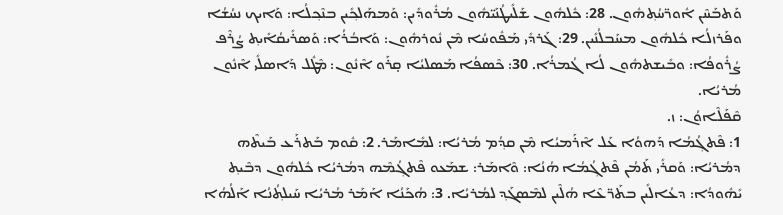ܘܰܬܒܰܚܶܢ ܐܽܘܖ̈ܚܳܬ݂ܗܽܘܢ. 28: ܟܽܠܗܽܘܢ ܫܰܠܺܝܛܳܢܰܝ̈ܗܽܘܢ ܡܳܪܽܘܕܺܝܢ: ܘܰܡܗܰܠܟ݂ܺܝܢ ܒܢܶܟ݂ܠܳܐ: ܘܰܐܝܟ ܢܚܳܫܳܐ ܘܦܰܪܙܠܳܐ ܟܽܠܗܽܘܢ ܡܚܰܒܠܳܢܺܝܢ. 29: ܓܰܪܕܺܝ ܡܰܦܽܘܚܳܐ ܡܶܢ ܢܽܘܪܗܽܘܢ: ܘܰܐܒܳܪܳܐ: ܘܰܣܪܺܝܩܳܐܺܝܬ݂ ܨܳܪܶܦ ܨܳܪܽܘܦܳܐ: ܘܒܺܝܫܬܗܽܘܢ ܠܳܐ ܓܳܡܪܳܐ. 30: ܟܶܣܦܳܐ ܡܰܣܠܝܳܐ ܩ̣ܪܰܘ ܐܶܢܽܘܢ: ܡܶܛܽܠ ܕܰܐܣܠܺܝ ܐܶܢܽܘܢ ܡܳܪܝܳܐ.
ܩܶܦܰܠܶܐܘܳܢ: ܙ.
1: ܦܶܬܓ݂ܳܡܳܐ ܕܰܗܘܳܐ ܥܰܠ ܐܶܪܰܡܝܳܐ ܡܶܢ ܩܕ݂ܳܡ ܡܳܪܝܳܐ: ܠܡܺܐܡܰܪ. 2: ܩܽܘܡ ܒܰܬܪܰܥ ܒܰܝܬܶܗ ܕܡܳܪܝܳܐ: ܘܰܩܪܺܝ ܬܰܡܳܢ ܦܶܬܓ݂ܳܡܳܐ ܗܳܢܳܐ: ܘܶܐܡܰܪ: ܫܡܰܥܘ ܦܶܬܓ݂ܳܡܶܗ ܕܡܳܪܝܳܐ ܟܽܠܗܽܘܢ ܕܒܶܝܬ݂ ܝܺܗܽܘܕܳܐ: ܕܥܳܐܠܺܝܢ ܒܬܰܖ̈ܥܶܐ ܗܳܠܶܝܢ ܠܡܶܣܓܰܕ݂ ܠܡܳܪܝܳܐ. 3: ܗܳܟܰܢܳܐ ܐܰܡܰܪ ܡܳܪܝܳܐ ܚܰܝܠܬ݂ܳܢܳܐ ܐܰ‌ܠܳܗܳܐ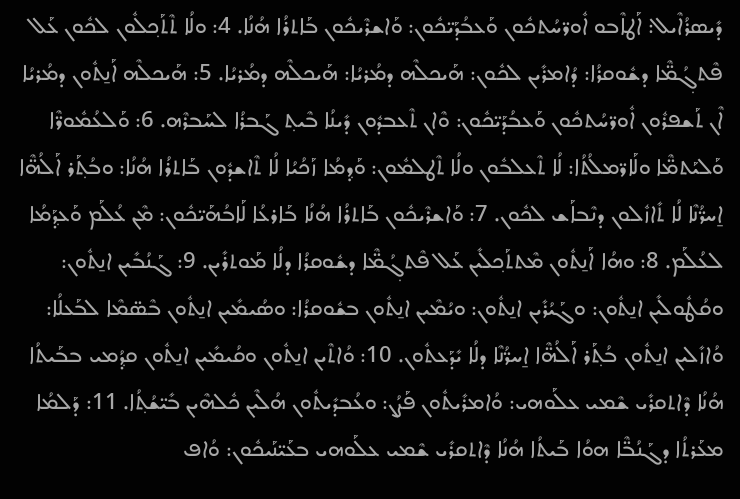ܕܺܝܣܪܳܐܶܝܠ: ܐܰܛܐܶܒܘ ܐܽܘܖ̈ܚܳܬܟܽܘܢ ܘܰܥܒܳܕܰܝ̈ܟܽܘܢ: ܘܰܐܫܪܶܝܟܽܘܢ ܒܰܐܬܪܳܐ ܗܳܢܳܐ. 4: ܘܠܳܐ ܬܶܬܰܟ݂ܠܽܘܢ ܠܟܽܘܢ ܥܰܠ ܦܶܬܓ݂ܳܡ̈ܶܐ ܕܫܽܘܩܪܳܐ: ܕܳܐܡܪܺܝܢ ܠܟܽܘܢ: ܗܰܝܟܠܶܗ ܕܡܳܪܝܳܐ: ܗܰܝܟܠܶܗ ܕܡܳܪܝܳܐ. 5: ܗܰܝܟܠܶܗ ܐܰܢ̱ܬܽܘܢ ܕܡܳܪܝܳܐ ܐܶܢ ܬܰܫܦܪܽܘܢ ܐܽܘܖ̈ܚܳܬܟܽܘܢ ܘܰܥܒܳܕܰܝ̈ܟܽܘܢ: ܘܶܐܢ ܬܶܥܒܕܽܘܢ ܕܺܝܢܳܐ ܒܶܝܬ݂ ܓܰܒܪܳܐ ܠܚܰܒܪܶܗ. 6: ܘܰܠܥܳܡܽܘܖ̈ܶܐ ܘܰܠܝܰܬܡ̈ܶܐ ܘܠܰܐܖ̈ܡܠܳܬܳܐ: ܠܳܐ ܬܶܥܠܒܽܘܢ ܘܠܳܐ ܬܶܛܠܡܽܘܢ: ܘܰܕ݂ܡܳܐ ܙܰܟܳܝܳܐ ܠܳܐ ܬܶܐܫܕܽܘܢ ܒܰܐܬܪܳܐ ܗܳܢܳܐ: ܘܒܳܬ݂ܰܪ ܐܰܠܳܗ̈ܶܐ ܐ̱ܚܖ̈ܳܢܶܐ ܠܳܐ ܬܺܐܙܽܠܘܢ ܕܢܶܒܐܰܫ ܠܟܽܘܢ. 7: ܘܰܐܫܪܶܝܟܽܘܢ ܒܰܐܬܪܳܐ ܗܳܢܳܐ ܒܰܐܪܥܳܐ ܠܰܐܒܳܗܰܝ̈ܟܽܘܢ: ܡܶܢ ܥܳܠܰܡ ܘܰܥܕ݂ܰܡܳܐ ܠܥܳܠܰܡ. 8: ܘܗܳܐ ܐܰܢ̱ܬܽܘܢ ܡܶܬܬܰܟ݂ܠܺܝܢ ܥܰܠ ܦܶܬܓ݂ܳܡ̈ܶܐ ܕܫܽܘܩܪܳܐ ܕܠܳܐ ܡܰܘܬܪܺܝܢ. 9: ܓܰܢܳܒܺܝܢ ܐܢ̱ܬܽܘܢ: ܘܩܳܛܽܘܠܺܝܢ ܐܢ̱ܬܽܘܢ: ܘܓܰܝܳܪܺܝܢ ܐܢ̱ܬܽܘܢ: ܘܝܳܡܶܝܢ ܐܢ̱ܬܽܘܢ ܒܫܽܘܩܪܳܐ: ܘܣܳܝܡܺܝܢ ܐܢ̱ܬܽܘܢ ܒܶܣ̈ܡܶܐ ܠܒܰܥܠܳܐ: ܘܳܐܙܺܠܝܢ ܐܢ̱ܬܽܘܢ ܒܳܬ݂ܰܪ ܐܰܠܳܗ̈ܶܐ ܐ̱ܚܖ̈ܳܢܶܐ ܕܠܳܐ ܝܺܕܰܥܬܽܘܢ. 10: ܘܳܐܬܶܝܢ ܐܢ̱ܬܽܘܢ ܘܩܳܝܡܺܝܢ ܐܢ̱ܬܽܘܢ ܩܕ݂ܳܡܝ ܒܒܰܝܬܳܐ ܗܳܢܳܐ ܕܶܐܬܩܪܺܝ ܫܶܡܝ ܥܠܰܘܗܝ: ܘܳܐܡܪܺܝܬܽܘܢ ܦܰܨܳܢ: ܘܥܳܒܕܺܝܬܽܘܢ ܗܳܠܶܝܢ ܟܽܠܗܶܝܢ ܒܺܝ̈ܫܳܬ݂ܳܐ. 11: ܕܰܠܡܳܐ ܡܥܰܪܬܳܐ ܕܓܰܢܳܒ̈ܶܐ ܗܘܳܐ ܒܰܝܬܳܐ ܗܳܢܳܐ ܕܶܐܬܩܪܺܝ ܫܶܡܝ ܥܠܰܘܗܝ ܒܥܰܝ̈ܢܰܝܟܽܘܢ: ܘܳܐܦ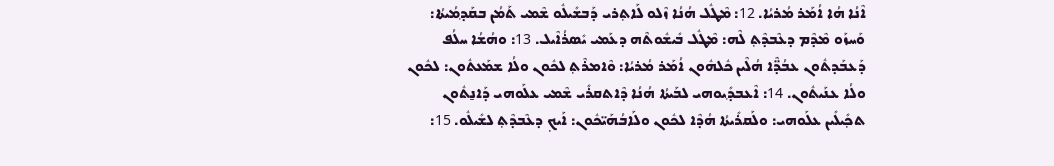ܐܶܢܳܐ ܗܳܐ ܐܳܡܰܪ ܡܳܪܝܳܐ. 12: ܡܶܛܽܠ ܗܳܢܳܐ ܙܶܠܘ ܠܰܐܬ݂ܪܝ ܕܰܒܫܺܝܠܽܘ ܫܶܡܝ ܬܰܡܳܢ ܒܩܰܕ݂ܡܳܝܬܳܐ: ܘܰܚܙܰܘ ܡܶܕܶܡ ܕܥܶܒܕܶܬ݂ ܠܶܗ: ܡܶܛܽܠ ܒܺܝܫܽܘܬܶܗ ܕܥܰܡܝ ܝܺܣܪܳܐܶܝܠ. 13: ܘܗܳܫܳܐ ܚܠܳܦ ܕܰܥܒܰܕܬܽܘܢ ܥܒܳܕ̈ܶܐ ܗܳܠܶܝܢ ܟܽܠܗܽܘܢ ܐܳܡܰܪ ܡܳܪܝܳܐ: ܘܶܐܡܪܶܬ݂ ܠܟܽܘܢ ܘܠܳܐ ܫܡܰܥܬܽܘܢ: ܠܟܽܘܢ ܘܠܳܐ ܥܢܰܝܬܽܘܢ. 14: ܐܶܥܒܕ݂ܺܝܘܗܝ ܠܒܰܝܬܳܐ ܗܳܢܳܐ ܕܶܐܬܩܪܺܝ ܫܶܡܝ ܥܠܰܘܗܝ ܕܰܐܢ̱ܬܽܘܢ ܬܟ݂ܺܝܠܺܝܢ ܥܠܰܘܗܝ: ܘܠܰܩܪܺܝܬܳܐ ܗܳܕܶܐ ܠܟܽܘܢ ܘܠܰܐܒܳܗܰܝ̈ܟܽܘܢ: ܐܰܝܟ݂ ܕܥܶܒܕܶܬ݂ ܠܫܺܝܠܽܘ. 15: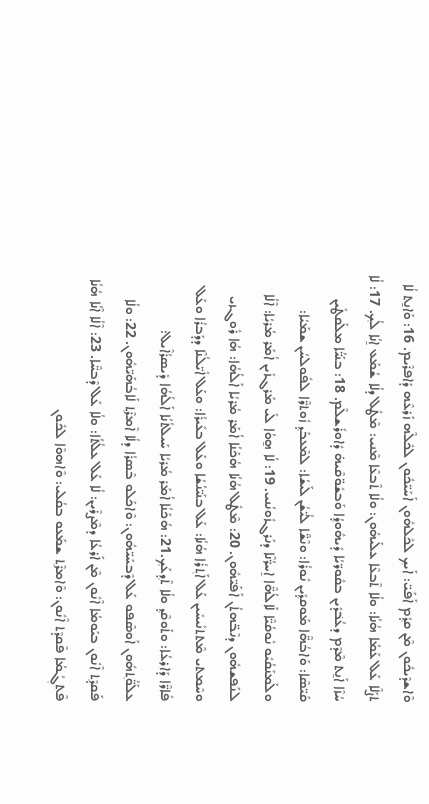ܘܶܐܫܕܶܝܟܽܘܢ ܡܶܢ ܩܕ݂ܳܡ ܐܰܦܰܝ̈: ܐܰܝܟ݂ ܠܟܽܠܗܽܘܢ ܐܰܚܰܝ̈ܟܽܘܢ ܠܟܽܠܶܗ ܙܰܪܥܶܗ ܕܰܐܦܪܶܝܡ. 16: ܘܰܐܢ̱ܬ ܠܳܐ ܬܨܰܠܶܐ ܥܰܠ ܥܰܡܳܐ ܗܳܢܳܐ: ܘܠܳܐ ܬܶܒܥܶܐ ܥܠܰܝܗܽܘܢ: ܘܠܳܐ ܬܶܒܥܶܐ ܡܶܢܝ: ܡܶܛܽܠ ܕܠܳܐ ܫܳܡܰܥ ܐ̱ܢܳܐ ܠܳܟ݂. 17: ܠܳܐ ܚܳܙܶܐ ܐܰܢ̱ܬ ܡܶܕܶܡ ܕܥܳܒ݁ܕܺܝܢ ܒܩܽܘܖ̈ܝܳܐ ܕܺܝܗܽܘܕ݂ܳܐ ܘܰܒܫܽܘ̈ܩܶܝܗ̇ ܕܽܐܘܪܺܫܠܶܡ. 18: ܒܢܰܝ̈ܳܐ ܡܠܰܩܛܺܝܢ ܩܰܝ̈ܣܶܐ: ܘܰܐܒܳܗ̈ܶܐ ܡܰܘܩܕ݂ܺܝܢ ܢܽܘܪܳܐ: ܘܢܶܫ̈ܶܐ ܠܳܝ̈ܫܳܢ ܠܰܝܫܳܐ: ܠܡܶܥܒܰܕ݂ ܙܽܘܬܖ̈ܶܐ ܠܦܽܘܠܚܳܢ ܫܡܰܝܳܐ: ܘܠܰܡܢܰܩܳܝܽܘ ܢܽܘܩܳܝ̈ܶܐ ܠܰܐܠܳܗ̈ܶܐ ܐ̱ܚܖ̈ܳܢܶܐ ܕܢܰܪܓܙܽܘܢܳܢܝ. 19: ܠܳܐ ܗ̱ܘܳܐ ܠܺܝ ܡܰܪܓܙܺܝܢ ܐܳܡܰܪ ܡܳܪܝܳܐ: ܐܶܠܳܐ ܠܢܰܦܫܗܽܘܢ ܕܢܶܒ̈ܗܬܳܢ ܐܰܦܰܝ̈ܗܽܘܢ. 20: ܡܶܛܽܠ ܗܳܢܳܐ ܗܳܟܰܢܳܐ ܐܳܡܰܪ ܡܳܪܝܳܐ ܐܰ‌ܠܳܗܳܐ: ܗܳܐ ܪܽܘܓܙܝ ܘܚܶܡܬܝ ܡܶܬܬܢܺܝܚܺܝܢ ܥܰܠ ܐܰܬ݂ܪܳܐ ܗܳܢܳܐ: ܥܰܠ ܒܢܰܝ̈ܢܳܫܳܐ ܘܥܰܠ ܒܥܺܝܪܳܐ: ܘܥܰܠ ܐܺܝ̈ܠܳܢܶܐ ܕܕܰܒܪܳܐ ܘܥܰܠ ܦܺܐܖ̈ܶܐ ܕܰܐܪܥܳܐ: ܘܬܰܘܩܶܕ݂ ܘܠܳܐ ܬܶܕ݂ܥܰܟ݂.21: ܗܳܟܰܢܳܐ ܐܳܡܰܪ ܡܳܪܝܳܐ ܚܰܝܠܬܳܢܳܐ ܐܰ‌ܠܳܗܳܐ ܕܺܝܣܪܳܐܶܝܠ: ܥܠܰܘ̈ܳܬ݂ܗܽܘܢ ܐܰܘܣܶܦܘ ܥܰܠ ܕܶܒܚܰܝ̈ܗܽܘܢ: ܘܶܐܟܰܠܘ ܒܶܣܪܳܐ ܕܠܳܐ ܐܶܡܪܶܬ݂ ܠܰܐܒܳܗܰܝ̈ܗܽܘܢ. 22: ܘܠܳܐ ܦܰܩܕܶܬ݂ ܐܶܢܽܘܢ ܒܝܰܘܡܳܐ ܐܶܢܽܘܢ ܡܶܢ ܐܰܪܥܳܐ ܕܡܶܨܪܶܝܢ: ܠܳܐ ܥܰܠ ܥܠܳܬܳܐ: ܘܠܳܐ ܥܰܠ ܕܶܒܚ̈ܶܐ. 23: ܐܶܠܳܐ ܐܶܢܳܐ ܗܳܢܳܐ ܦܶܬܓ݂ܳܡܳܐ ܦܶܩܕܶܬ ܐܶܢܽܘܢ: ܘܶܐܡܪܶܬ݂ ܫܡܰܥܘ ܒܩܳܠܝ: ܘܶܐܗܘܶܐ ܠܟܽܘܢ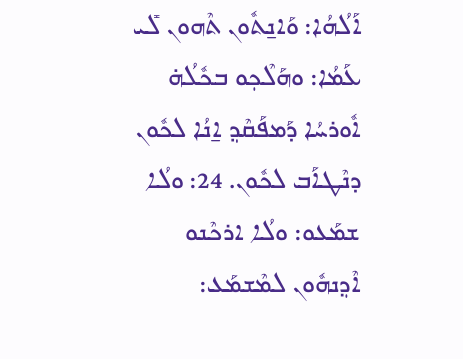ܐܰ‌ܠܳܗܳܐ: ܘܰܐܢ̱ܬܽܘܢ ܬܶܗܘܢ ܠܺܝ ܥܰܡܳܐ: ܘܗܰܠܶܟ݂ܘ ܒܟܽܠܳܗ̇ ܐܽܘܪܚܳܐ ܕܰܡܦܰܩܶܕ݂ ܐ̱ܢܳܐ ܠܟܽܘܢ ܕܢܶܛܐܰܒ ܠܟܽܘܢ. 24: ܘܠܳܐ ܫܡܰܥܘ: ܘܠܳܐ ܐܪܟܶܢܘ ܐܶܕ݂ܢܗܽܘܢ ܠܡܶܫܡܰܥ: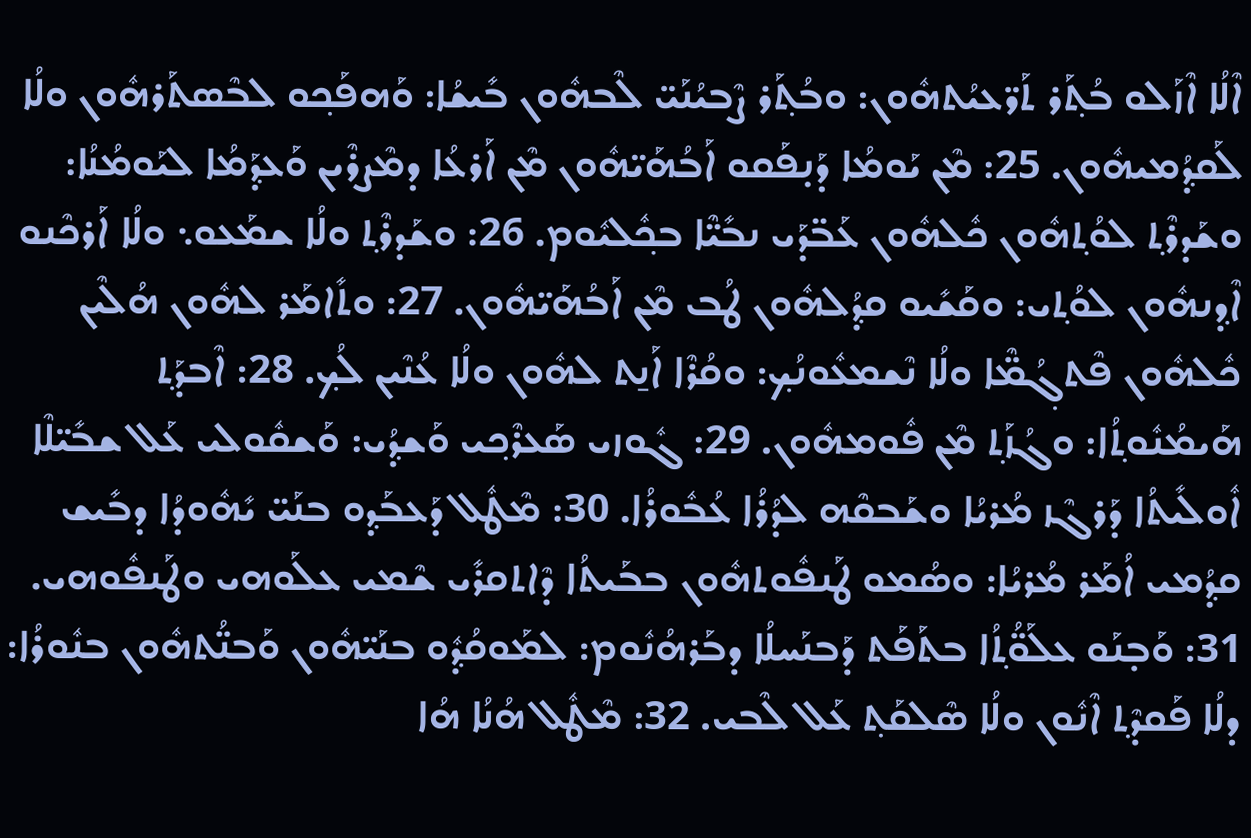ܐܶܠܳܐ ܐܶܙܰܠܘ ܒܳܬ݂ܰܪ ܬܰܖ̈ܥܝܳܬܗܽܘܢ: ܘܒܳܬ݂ܰܪ ܨܶܒܝܳܢܰܝ̈ ܠܶܒܗܽܘܢ ܒܺܝܫܳܐ: ܘܰܗܦܰܟ݂ܘ ܠܒܶܣܬܰܪܗܽܘܢ ܘܠܳܐ ܠܰܩܕ݂ܳܡܝܗܽܘܢ. 25: ܡܶܢ ܝܰܘܡܳܐ ܕܰܢ̣ܦܰܩܘ ܐܰܒܳܗܰܝ̈ܗܽܘܢ ܡܶܢ ܐܰܪܥܳܐ ܕܡܶܨܪܶܝܢ ܘܰܥܕ݂ܰܡܳܐ ܠܝܰܘܡܳܢܳܐ: ܘܫܰܕܪܶܬ݂ ܠܘܳܬ݂ܗܽܘܢ ܟܽܠܗܽܘܢ ܥܰܒ̈ܕܰܝ ܢܒܺܝ̈ܶܐ ܒܟ݂ܽܠܝܽܘܡ. 26: ܘܫܰܕܪܶܬ݂ ܘܠܳܐ ܫܡܰܥܘ܆ ܘܠܳܐ ܐܰܪܟܶܢܘ ܐܶܕ݂ܢܗܽܘܢ ܠܘܳܬ݂ܝ: ܘܩܰܫܺܝܘ ܩܕ݂ܳܠܗܽܘܢ ܛܳܒ ܡܶܢ ܐܰܒܳܗܰܝ̈ܗܽܘܢ. 27: ܘܬܺܐܡܰܪ ܠܗܽܘܢ ܗܳܠܶܝܢ ܟܽܠܗܽܘܢ ܦܶܬܓ݂ܳܡ̈ܶܐ ܘܠܳܐ ܢܶܫܡܥܽܘܢܳܟ݂: ܘܩܳܪܶܐ ܐܰܢ̱ܬ ܠܗܽܘܢ ܘܠܳܐ ܥܳܢܶܝܢ ܠܳܟ݂. 28: ܐܶܒܕܰܬ݂ ܗܰܝܡܳܢܽܘܬ݂ܳܐ: ܘܓܳܙܰܬ݂ ܡܶܢ ܦܽܘܡܗܽܘܢ. 29: ܓܽܘܙܝ ܣܰܥܪܶܟ݂ܝ ܘܰܫܕ݂ܳܝ: ܘܰܫܩܽܘܠܝ ܥܰܠ ܫܒܺܝ̈ܠܶܐ ܐܽܘܠܺܝܬܳܐ ܕܰܪܓܶܙ ܡܳܪܝܳܐ ܘܫܰܒܩܶܗ ܠܕܳܪܳܐ ܥܳܒܽܘܪܳܐ. 30: ܡܶܛܽܠ ܕܰܥܒܰܕ݂ܘ ܒܢܰܝ̈ ܝܺܗܽܘܕܳܐ ܕܒܺܝܫ ܩܕ݂ܳܡܝ ܐܳܡܰܪ ܡܳܪܝܳܐ: ܘܣܳܡܘ ܛܰܢܦܽܘܬܗܽܘܢ ܒܒܰܝܬܳܐ ܕܶܐܬܩܪܺܝ ܫܶܡܝ ܥܠܰܘܗܝ ܘܛܰܢܦܽܘܗܝ. 31: ܘܰܒ̣ܢܰܘ ܥܠܰܘ̈ܳܬ݂ܳܐ ܒܬܰܦܰܬ ܕܰܒܢܰܚܠܳܐ ܕܒܰܪܗܳܢܽܘܡ: ܠܡܰܘܩܳܕ݂ܽܘ ܒܢܰܝ̈ܗܽܘܢ ܘܰܒܢ̈ܳܬܗܽܘܢ ܒܢܽܘܪܳܐ: ܕܠܳܐ ܦܰܩܕܶܬ݂ ܐܶܢܽܘܢ ܘܠܳܐ ܣܶܠܩܰܬ݂ ܥܰܠ ܠܶܒܝ. 32: ܡܶܛܽܠ ܗܳܢܳܐ ܗܳܐ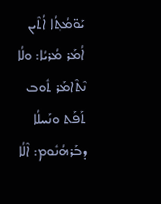ܝܰܘ̈ܡܳܬ݂ܳܐ ܐܳܬܶܝܢ ܐܳܡܰܪ ܡܳܪܝܳܐ: ܘܠܳܐ ܢܶܬܶܐܡܰܪ ܬܽܘܒ ܬܰܦܰܬ ܘܢܰܚܠܳܐ ܕܒܰܪܗܳܢܽܘܡ: ܐܶܠܳܐ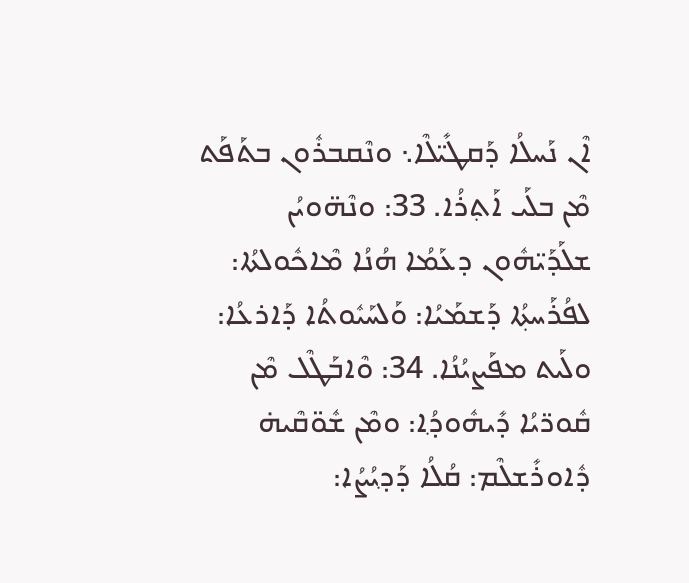ܐܶܢ ܢܰܚܠܳܐ ܕܰܩܛܺܝ̈ܠܶܐ܆ ܘܢܶܩܒܪܽܘܢ ܒܬܰܦܰܬ ܡܶܢ ܒܠܰܝ ܐܰܬ݂ܪܳܐ. 33: ܘܢܶܗ̈ܘܝܳܢ ܫܠܰܕܰܝ̈ܗܽܘܢ ܕܥܰܡܳܐ ܗܳܢܳܐ ܡܶܐܟܽܘܠܬܳܐ: ܠܦܳܪܰܚܬ݂ܳܐ ܕܰܫܡܰܝܳܐ: ܘܰܠܚܰܝܽܘܬܳܐ ܕܰܐܪܥܳܐ: ܘܠܰܝܬ ܡܦܰܨܝܳܢܳܐ. 34: ܘܶܐܒܰܛܶܠ ܡܶܢ ܩܽܘܖ̈ܝܳܐ ܕܺܝܗܽܘܕ݂ܳܐ: ܘܡܶܢ ܫܽܘ̈ܩܶܝܗ̇ ܕܽܐܘܪܺܫܠܶܡ: ܩܳܠܳܐ ܕܰܕ݂ܝܳܨܳܐ: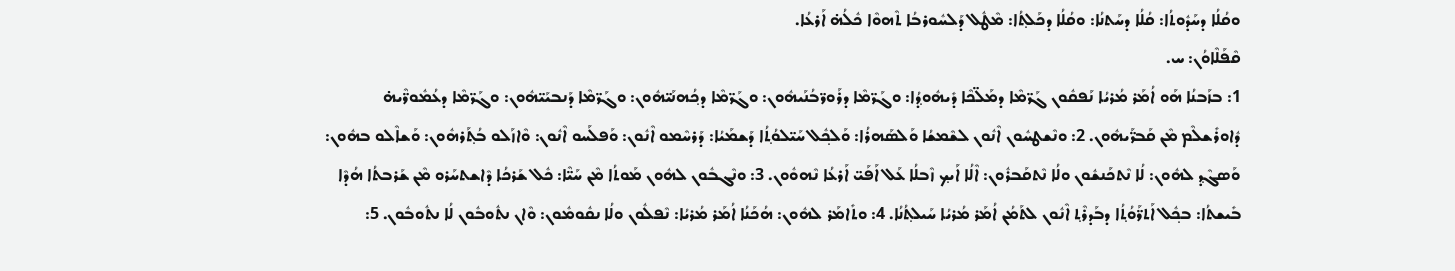ܘܩܳܠܳܐ ܕܚܰܕܽܘܬܳܐ: ܩܳܠܳܐ ܕܚܰܬܢܳܐ: ܘܩܳܠܳܐ ܕܟܰܠܬ݂ܳܐ: ܡܶܛܽܠ ܕܰܠܚܽܘܪܒܳܐ ܬܶܗܘܶܐ ܟܽܠܳܗ̇ ܐܰܪܥܳܐ.
ܩܶܦܰܠܶܐܘܳܢ: ܚ.
1: ܒܙܰܒܢܳܐ ܗܰܘ ܐܳܡܰܪ ܡܳܪܝܳܐ ܢܰܦܩܽܘܢ ܓܰܖ̈ܡܶܐ ܕܡܰܠ̈ܟܶܐ ܕܺܝܗܽܘܕ݂ܳܐ: ܘܓܰܖ̈ܡܶܐ ܕܪܰܘܖ̈ܒܳܢܰܝܗܽܘܢ: ܘܓܰܖ̈ܡܶܐ ܕܟ݂ܳܗܢܰܝ̈ܗܽܘܢ: ܘܓܰܖ̈ܡܶܐ ܕܰܢܒܝܰܝ̈ܗܽܘܢ: ܘܓܰܖ̈ܡܶܐ ܕܥܳܡܽܘܖ̈ܶܝܗ̇ ܕܽܐܘܪܺܫܠܶܡ ܡܶܢ ܩܰܒܖ̈ܰܝܗܽܘܢ. 2: ܘܢܶܫܛܚܽܘܢ ܐܶܢܽܘܢ ܠܫܶܡܫܳܐ ܘܰܠܣܰܗܪܳܐ: ܘܰܠܟ݂ܽܠ ܚܰܝ̈ܠܘܳܬ݂ܳܐ ܕܰܫܡܰܝܳܐ: ܕܰܪܚܶܡܘ ܐܶܢܽܘܢ: ܘܰܦܠܰܚܘ ܐܶܢܽܘܢ: ܘܶܐܙܰܠܘ ܒܳܬ݂ܰܪܗܽܘܢ: ܘܰܫܐܶܠܘ ܒܗܽܘܢ: ܘܰܣܓܶܕ݂ ܠܗܽܘܢ: ܠܳܐ ܢܶܬܟܰܢܫܽܘܢ ܘܠܳܐ ܢܶܬܩܰܒܪܽܘܢ: ܐܶܠܳܐ ܐܰܝܟ݂ ܙܶܒܠܳܐ ܥܰܠ ܐܰܦܰܝ̈ ܐܰܪܥܳܐ ܢܶܗܘܽܘܢ. 3: ܘܢܶܓܒܽܘܢ ܠܗܽܘܢ ܡܰܘܬܳܐ ܡܶܢ ܚܰܝ̈ܶܐ: ܟܽܠ ܫܰܪܟܳܐ ܕܶܐܫܬܚܰܪܘ ܡܶܢ ܫܰܪܒܬܳܐ ܗܳܕܶܐ ܒܺܝܫܬܳܐ: ܒܟ݂ܽܠ ܐܰܬܖ̈ܰܘܳܬ݂ܳܐ ܕܒܰܕܪܶܬ݂ ܐܶܢܽܘܢ ܠܬܰܡܳܢ ܐܳܡܰܪ ܡܳܪܝܳܐ ܚܰܝܠܬ݂ܳܢܳܐ. 4: ܘܬܺܐܡܰܪ ܠܗܽܘܢ: ܗܳܟܰܢܳܐ ܐܳܡܰܪ ܡܳܪܝܳܐ: ܢܶܦܠܽܘܢ ܘܠܳܐ ܢܩܽܘܡܽܘܢ: ܘܶܐܢ ܢܬܽܘܒܽܘܢ ܠܳܐ ܢܬܽܘܒܽܘܢ. 5: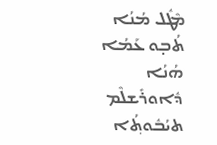ܡܶܛܽܠ ܡܳܢܳܐ ܬܳܒ̣ܘ ܥܰܡܳܐ ܗܳܢܳܐ ܕܽܐܘܪܺܫܠܶܡ ܬܝܳܒܽܘܬ݂ܳܐ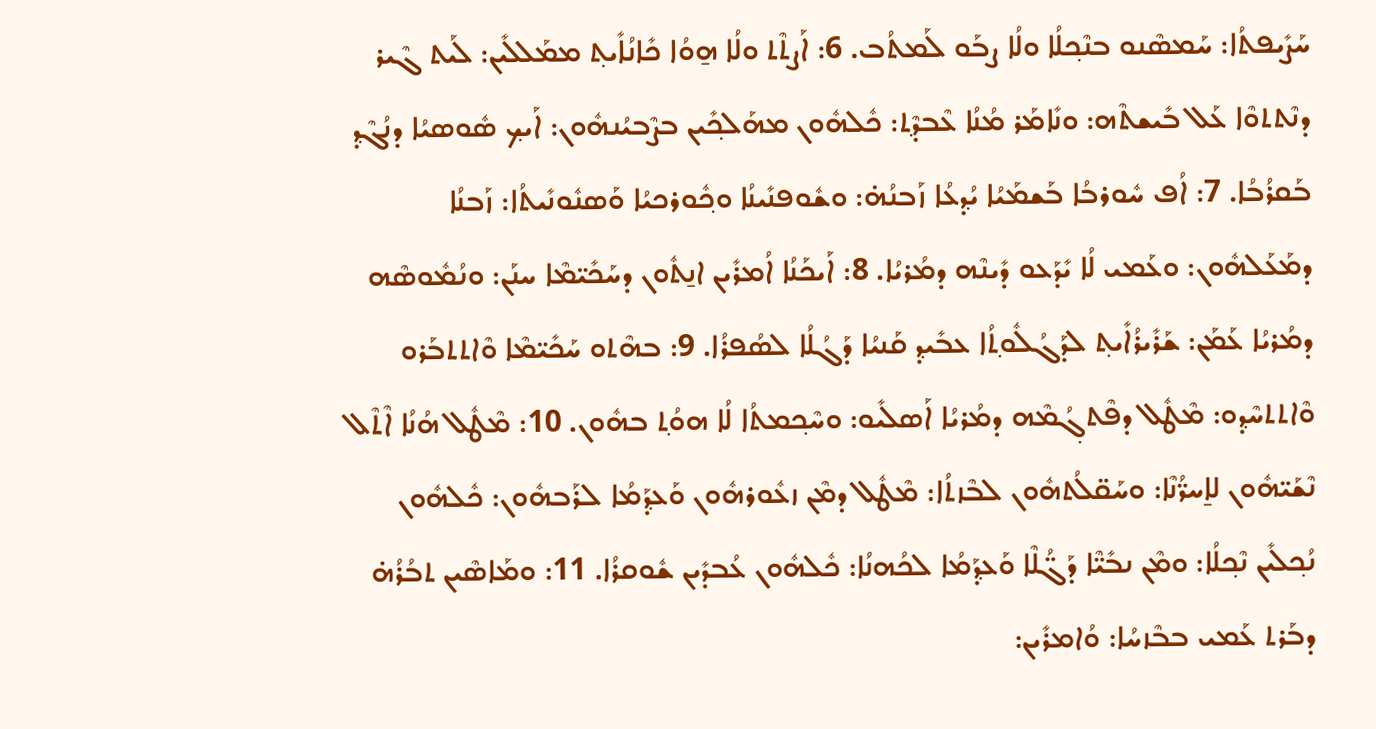ܚܰܨܺܝܦܬܳܐ: ܚܰܡܣܶܢܘ ܒܢܶܟ݂ܠܳܐ ܘܠܳܐ ܨܒܰܘ ܠܰܡܬܳܒ. 6: ܐܰܨܬܶܬ ܘܠܳܐ ܗ̱ܘܳܐ ܟܺܐܢܳܐܺܝܬ݂ ܡܡܰܠܠܺܝܢ: ܠܰܝܬ ܓܶܝܪ ܕܢܶܬܬܘܶܐ ܥܰܠ ܒܺܝܫܬܶܗ: ܘܢܺܐܡܰܪ ܡܳܢܳܐ ܥܶܒܕܶܬ݂: ܟܽܠܗܽܘܢ ܡܗܰܠܟ݂ܺܝܢ ܒܨܶܒܝܳܢܗܽܘܢ: ܐܰܝܟ݂ ܣܽܘܣܝܳܐ ܕܢܳܓܶܕ݂ ܒܰܩܪܳܒܳܐ. 7: ܐܳܦ ܚܽܘܪܒܳܐ ܒܰܫܡܰܝܳܐ ܝܳܕ݂ܥܳܐ ܙܰܒܢܳܗ̇: ܘܫܽܘܦܢܺܝܢܳܐ ܘܟ݂ܽܘܪܟܝܳܐ ܘܰܣܢܽܘܢܺܝܬܳܐ: ܙܰܒܢܳܐ ܕܡܰܥܰܠܗܽܘܢ: ܘܥܰܡܝ ܠܳܐ ܝܺܕܰܥܘ ܕܺܝܢܶܗ ܕܡܳܪܝܳܐ. 8: ܐܰܝܟܰܢܳܐ ܐܳܡܪܺܝܢ ܐܢ̱ܬܽܘܢ ܕܚܰܟܺܝ̈ܡܶܐ ܚܢܰܢ: ܘܢܳܡܽܘܣܶܗ ܕܡܳܪܝܳܐ ܥܰܡܰܢ: ܫܰܪܺܝܪܳܐܺܝܬ݂ ܠܕܰܓܳܠܽܘܬ݂ܳܐ ܥܒܺܝܕ݂ ܩܰܢܝܳܐ ܕܰܓܳܠܳܐ ܠܣܳܦܪܳܐ. 9: ܒܗܶܬܘ ܚܰܟܺܝ̈ܡܶܐ ܘܶܐܬܬܒܰܪܘ ܘܶܐܬܬܚܶܕ݂ܘ: ܡܶܛܽܠ ܕܦܶܬܓ݂ܳܡܶܗ ܕܡܳܪܝܳܐ ܐܰܣܠܺܝܘ: ܘܚܶܟ݂ܡܬܳܐ ܠܳܐ ܗܘܳܬ݂ ܒܗܽܘܢ. 10: ܡܶܛܽܠ ܗܳܢܳܐ ܐܶܬܶܠ ܢܶܫܰܝ̈ܗܽܘܢ ܠܐ̱ܚܖ̈ܳܢܶܐ: ܘܚܰܩ̈ܠܳܬܗܽܘܢ ܠܒܶܙܬܳܐ: ܡܶܛܽܠ ܕܡܶܢ ܙܥܽܘܪܗܽܘܢ ܘܰܥܕ݂ܰܡܳܐ ܠܪܰܒܗܽܘܢ: ܟܽܠܗܽܘܢ ܢܳܟ݂ܠܺܝܢ ܢܶܟ݂ܠܳܐ: ܘܡܶܢ ܢܒܺܝ̈ܶܐ ܕܰܓ̈ܳܠܶܐ ܘܰܥܕ݂ܰܡܳܐ ܠܟܳܗܢܳܐ: ܟܽܠܗܽܘܢ ܥܳܒܕܺܝܢ ܫܽܘܩܪܳܐ. 11: ܘܡܰܐܣܶܝܢ ܬܒܳܪܳܗ̇ ܕܒܰܪܬ ܥܰܡܝ ܒܒܶܙܚܳܐ: ܘܳܐܡܪܺܝܢ: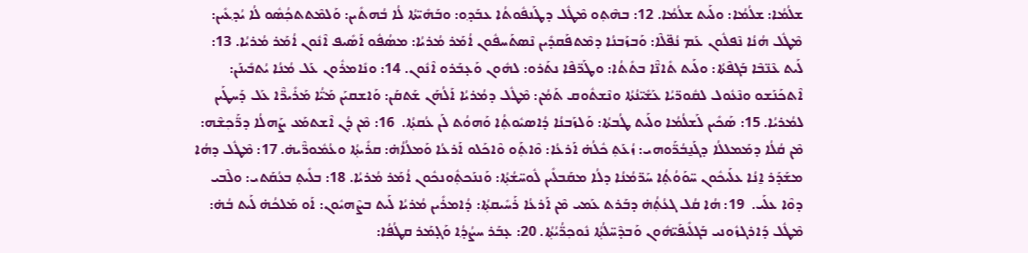ܫܠܳܡܳܐ: ܫܠܳܡܳܐ: ܘܠܰܝܬ ܫܠܳܡܳܐ. 12: ܒܗܶܬ݂ܘ ܡܶܛܽܠ ܕܛܰܢܦܽܘܬܳܐ ܥܒܰܕ݂ܘ: ܘܒܰܗܺܝ̈ܬܳܐ ܠܳܐ ܒܳܗܬܺܝܢ: ܘܰܠܡܶܬܬܟ݂ܳܣܽܘ ܠܳܐ ܝܳܕ݂ܥܺܝܢ: ܡܶܛܽܠ ܗܳܢܳܐ ܢܶܦܠܽܘܢ ܥܰܡ ܢܳܦ̈ܠܶܐ: ܘܰܒܙܰܒܢܳܐ ܕܡܶܬܦܰܩܕܺܝܢ ܢܶܣܬܰܚܦܽܘܢ ܐܳܡܰܪ ܡܳܪܝܳܐ: ܡܣܳܦܽܘ ܐܰܣܺܝܦ ܐܶܢܽܘܢ ܐܳܡܰܪ ܡܳܪܝܳܐ. 13: ܠܰܝܬ ܥܶܢ̈ܒܶܐ ܒܰܓܦܶܬܳܐ: ܘܠܰܝܬ ܬܺܐܢ̈ܶܐ ܒܬܺܬܳܐ: ܘܛܰܖ̈ܦܶܐ ܢܬܰܪܘ: ܠܗܽܘܢ ܘܰܥ̣ܒܰܪܘ ܐܶܢܽܘܢ. 14: ܘܢܺܐܡܪܽܘܢ ܥܰܠ ܡܳܢܳܐ ܝܳܬܒܺܝܢܰܢ: ܐܶܬܟܰܢܰܫܘ ܘܢܶܥܽܘܠ ܠܩܽܘܖ̈ܝܳܐ ܥܰܫܺܝ̈ܢܳܬܳܐ ܘܢܶܫܬܽܘܩ ܬܰܡܳܢ: ܡܶܛܽܠ ܕܡܳܪܝܳܐ ܐܰܠܳܗܰܢ ܫܰܬܩܰܢ: ܘܰܐܫܩܝܰܢ ܡܰܝ̈ܳܐ ܡܰܪܺܝܖ̈ܶܐ ܥܰܠ ܕܰܚܛܰܝܢ ܠܡܳܪܝܳܐ. 15: ܣܰܟܺܝܢ ܠܰܫܠܳܡܳܐ ܘܠܰܝܬ ܛܳܒܬܳܐ: ܘܰܠܙܰܒܢܳܐ ܕܳܐܣܝܽܘܬ݂ܳܐ ܘܰܗܘܳܬ ܠܰܢ ܥܳܩܬ݂ܳܐ.  16: ܡܶܢ ܕܳܢ ܐܶܫܬܡܰܥ ܨܰܗܠܳܐ ܕܖ̈ܰܟ݂ܫܶܗ: ܡܶܢ ܩܳܠܳܐ ܕܡܰܡܠܠܳܐ ܕܓܰܢ̱ܒܳܖ̈ܰܘܗܝ: ܙܳܥܰܬ݂ ܟܽܠܳܗ̇ ܐܰܪܥܳܐ: ܘܶܐܬ݂ܰܘ ܘܶܐܟܰܠܘ ܐܰܪܥܳܐ ܘܰܡܠܳܐܳܗ̇: ܩܪܺܝܬ݂ܳܐ ܘܥܳܡܽܘܖ̈ܶܝܗ̇. 17: ܡܶܛܽܠ ܕܗܳܐ ܡܫܰܕܰܪ ܐ̱ܢܳܐ ܥܠܰܝܟܽܘܢ ܚ̈ܘܰܘܳܬ݂ܳܐ ܚܰܖ̈ܡܳܢܳܐ ܕܠܳܐ ܡܩܰܒܠܺܝܢ ܠܽܘܚ̈ܫܳܬ݂ܳܐ: ܘܰܢܢܰܟܬ݂ܽܘܢܟܽܘܢ ܐܳܡܰܪ ܡܳܪܝܳܐ. 18: ܒܠܺܝܬ݂ ܒܥܳܩܰܬܝ: ܘܠܶܒܝ ܕܘܶܐ ܥܠܰܝ.  19: ܗܳܐ ܩܳܠ ܓܥܳܬ݂ܳܗ̇ ܕܒܰܪܬ ܥܰܡܝ ܡܶܢ ܐܰܪܥܳܐ ܪܰܚܺܝܩܬ݂ܳܐ: ܕܳܐܡܪܺܝܢ ܡܳܪܝܳܐ ܠܰܝܬ ܒܨܶܗܝܽܘܢ: ܐܰܘ ܡܰܠܟܳܗ̇ ܠܰܝܬ ܒܳܗ̇: ܡܶܛܽܠ ܕܰܐܪܓܙܽܘܢܝ ܒܰܓܠܺܝܦܰܝ̈ܗܽܘܢ ܘܰܒܕܶܚ̈ܠܳܬ݂ܳܐ ܢܽܘܟ݂ܖ̈ܳܝܳܬ݂ܳܐ. 20: ܥ̣ܒܰܪ ܚܨܳܕ݂ܳܐ ܘܰܓ̣ܡܰܪ ܩܛܳܦܳܐ: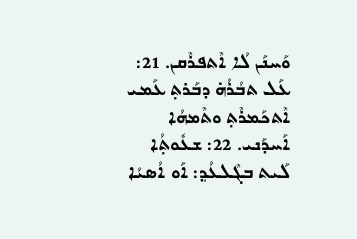ܘܰܚܢܰܢ ܠܳܐ ܐܶܬܦܪܶܩܢ. 21: ܥܰܠ ܬܒܳܪܳܗ̇ ܕܒܰܪܬ݂ ܥܰܡܝ ܐܶܬܟܰܡܪܶܬ݂ ܘܬܶܡܗܳܐ ܐܰܚܕܰܢܝ. 22: ܫܥܽܘܬ݂ܳܐ ܠܰܝܬ ܒܓܶܠܥܳܕ݂: ܐܰܘ ܐܳܣܝܳܐ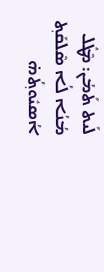ܠܰܝܬ ܬܰܡܳܢ: ܡܶܛܽܠ ܡܳܢܳܐ ܠܳܐ ܣܶܠܩܰܬ݂ ܐܳܣܝܽܘܬ݂ܳܗ̇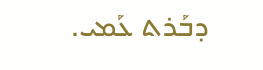ܕܒܰܪܬ ܥܰܡܝ.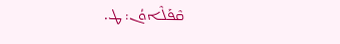ܩܶܦܰܠܶܐܘܳܢ: ܛ.